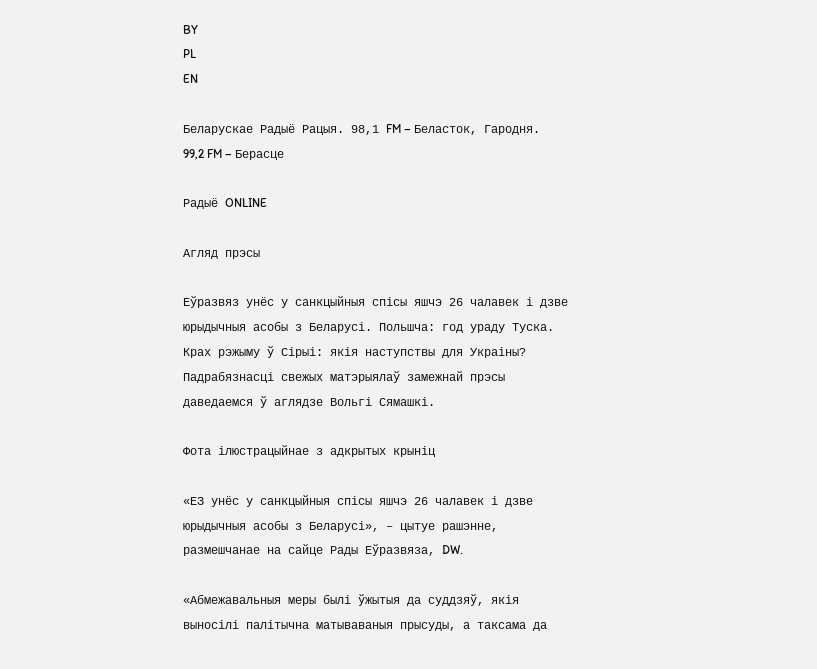BY
PL
EN

Беларускае Радыё Рацыя. 98,1 FM – Беласток, Гародня. 99,2 FM – Берасце

Радыё ONLINE

Агляд прэсы

Еўразвяз унёс у санкцыйныя спісы яшчэ 26 чалавек і дзве юрыдычныя асобы з Беларусі. Польшча: год ураду Туска. Крах рэжыму ў Сірыі: якія наступствы для Украіны? Падрабязнасці свежых матэрыялаў замежнай прэсы даведаемся ў аглядзе Вольгі Сямашкі.

Фота ілюстрацыйнае з адкрытых крыніц

«ЕЗ унёс у санкцыйныя спісы яшчэ 26 чалавек і дзве юрыдычныя асобы з Беларусі», – цытуе рашэнне, размешчанае на сайце Рады Еўразвяза, DW.

«Абмежавальныя меры былі ўжытыя да суддзяў, якія выносілі палітычна матываваныя прысуды, а таксама да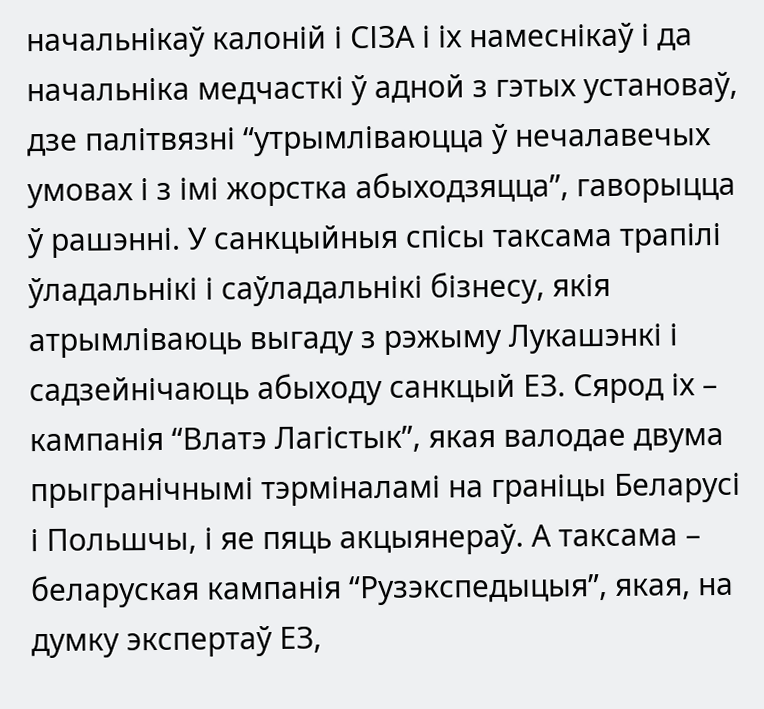начальнікаў калоній і СІЗА і іх намеснікаў і да начальніка медчасткі ў адной з гэтых установаў, дзе палітвязні “утрымліваюцца ў нечалавечых умовах і з імі жорстка абыходзяцца”, гаворыцца ў рашэнні. У санкцыйныя спісы таксама трапілі ўладальнікі і саўладальнікі бізнесу, якія атрымліваюць выгаду з рэжыму Лукашэнкі і садзейнічаюць абыходу санкцый ЕЗ. Сярод іх – кампанія “Влатэ Лагістык”, якая валодае двума прыгранічнымі тэрміналамі на граніцы Беларусі і Польшчы, і яе пяць акцыянераў. А таксама – беларуская кампанія “Рузэкспедыцыя”, якая, на думку экспертаў ЕЗ,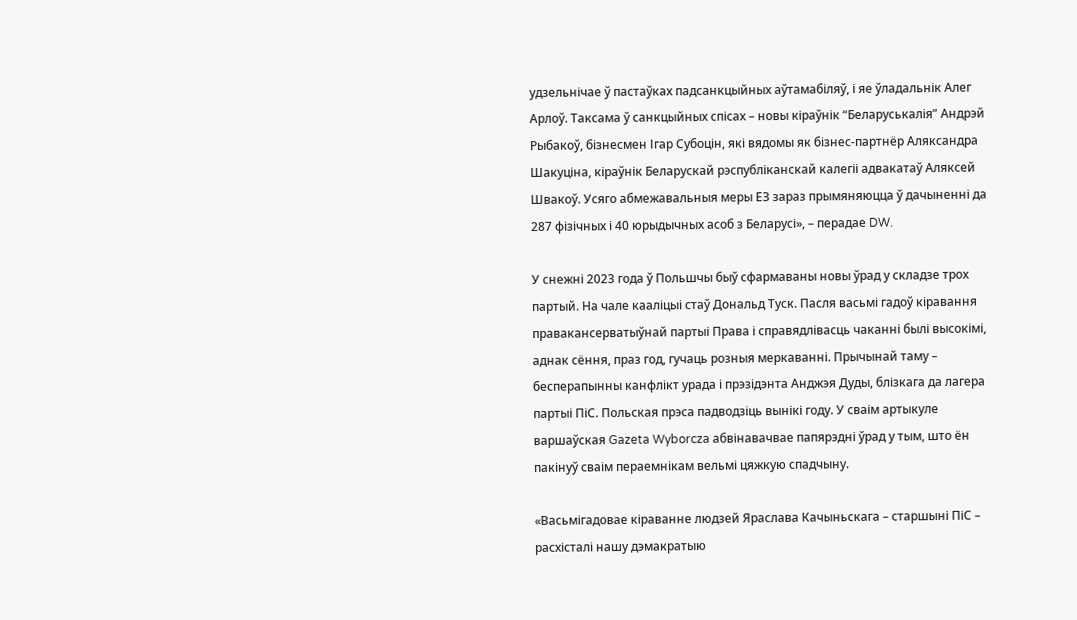удзельнічае ў пастаўках падсанкцыйных аўтамабіляў, і яе ўладальнік Алег Арлоў. Таксама ў санкцыйных спісах – новы кіраўнік “Беларуськалія” Андрэй Рыбакоў, бізнесмен Ігар Субоцін, які вядомы як бізнес-партнёр Аляксандра Шакуціна, кіраўнік Беларускай рэспубліканскай калегіі адвакатаў Аляксей Швакоў. Усяго абмежавальныя меры ЕЗ зараз прымяняюцца ў дачыненні да 287 фізічных і 40 юрыдычных асоб з Беларусі», – перадае DW.

У снежні 2023 года ў Польшчы быў сфармаваны новы ўрад у складзе трох партый. На чале кааліцыі стаў Дональд Туск. Пасля васьмі гадоў кіравання правакансерватыўнай партыі Права і справядлівасць чаканні былі высокімі, аднак сёння, праз год, гучаць розныя меркаванні. Прычынай таму – бесперапынны канфлікт урада і прэзідэнта Анджэя Дуды, блізкага да лагера партыі ПіС. Польская прэса падводзіць вынікі году. У сваім артыкуле варшаўская Gazeta Wyborcza абвінавачвае папярэдні ўрад у тым, што ён пакінуў сваім пераемнікам вельмі цяжкую спадчыну.

«Васьмігадовае кіраванне людзей Яраслава Качыньскага – старшыні ПіС – расхісталі нашу дэмакратыю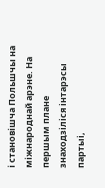і становішча Польшчы на міжнароднай арэне. На першым плане знаходзіліся інтарэсы партыі,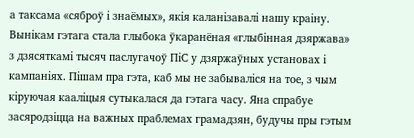а таксама «сяброў і знаёмых», якія каланізавалі нашу краіну. Вынікам гэтага стала глыбока ўкаранёная «глыбінная дзяржава» з дзясяткамі тысяч паслугачоў ПіС у дзяржаўных установах і кампаніях. Пішам пра гэта, каб мы не забываліся на тое, з чым кіруючая кааліцыя сутыкалася да гэтага часу. Яна спрабуе засяродзіцца на важных праблемах грамадзян, будучы пры гэтым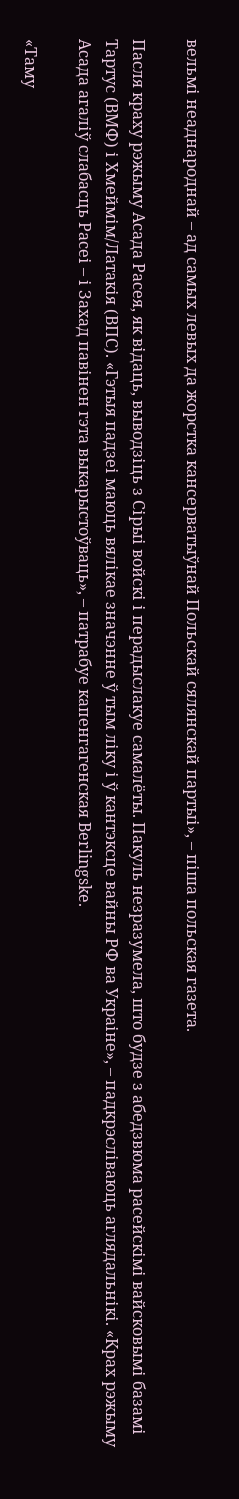вельмі неаднароднай – ад самых левых да жорстка кансерватыўнай Польскай сялянскай партыі», – піша польская газета.

Пасля краху рэжыму Асада Расея, як відаць, выводзіць з Сірыі войскі і перадыслакуе самалёты. Пакуль незразумела, што будзе з абедзвюма расейскімі вайсковымі базамі Тартус (ВМФ) і Хмеймім/Латакія (ВПС). «Гэтыя падзеі маюць вялікае значэнне ў тым ліку і ў кантэксце вайны РФ ва Украіне», – падкрэсліваюць аглядальнікі. «Крах рэжыму Асада агаліў слабасць Расеі – і Захад павінен гэта выкарыстоўваць», – патрабуе капенгагенская Berlingske.

«Таму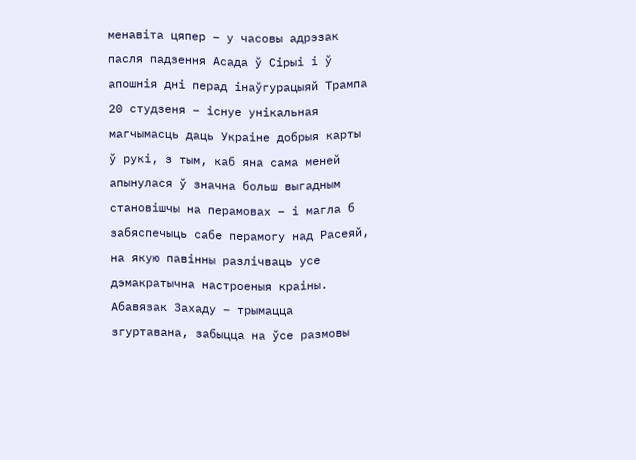менавіта цяпер – у часовы адрэзак пасля падзення Асада ў Сірыі і ў апошнія дні перад інаўгурацыяй Трампа 20 студзеня – існуе унікальная магчымасць даць Украіне добрыя карты ў рукі, з тым, каб яна сама меней апынулася ў значна больш выгадным становішчы на перамовах – і магла б забяспечыць сабе перамогу над Расеяй, на якую павінны разлічваць усе дэмакратычна настроеныя краіны. Абавязак Захаду – трымацца згуртавана, забыцца на ўсе размовы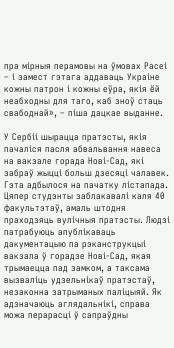пра мірныя перамовы на ўмовах Расеі – і замест гэтага аддаваць Украіне кожны патрон і кожны еўра, якія ёй неабходны для таго, каб зноў стаць свабоднай», – піша дацкае выданне.

У Сербіі шырацца пратэсты, якія пачаліся пасля абвальвання навеса на вакзале горада Нові-Сад, які забраў жыцці больш дзесяці чалавек. Гэта адбылося на пачатку лістапада. Цяпер студэнты заблакавалі каля 40 факультэтаў, амаль штодня праходзяць вулічныя пратэсты. Людзі патрабуюць апублікаваць дакументацыю па рэканструкцыі вакзала ў горадзе Нові-Сад, якая трымаецца пад замком, а таксама вызваліць удзельнікаў пратэстаў, незаконна затрыманых паліцыяй. Як адзначаюць аглядальнікі, справа можа перарасці ў сапраўдны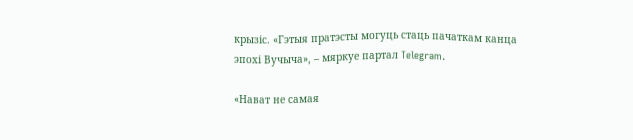крызіс. «Гэтыя пратэсты могуць стаць пачаткам канца эпохі Вучыча», – мяркуе партал Telegram.

«Нават не самая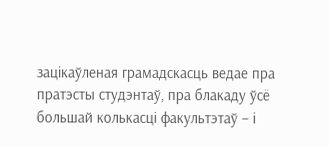зацікаўленая грамадскасць ведае пра пратэсты студэнтаў, пра блакаду ўсё большай колькасці факультэтаў – і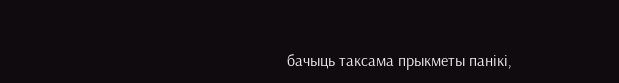бачыць таксама прыкметы панікі,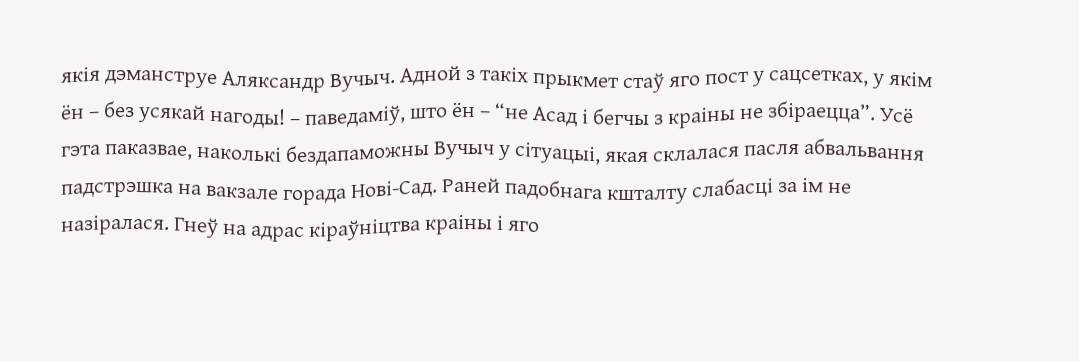якія дэманструе Аляксандр Вучыч. Адной з такіх прыкмет стаў яго пост у сацсетках, у якім ён – без усякай нагоды! – паведаміў, што ён – “не Асад і бегчы з краіны не збіраецца”. Усё гэта паказвае, наколькі бездапаможны Вучыч у сітуацыі, якая склалася пасля абвальвання падстрэшка на вакзале горада Нові-Сад. Раней падобнага кшталту слабасці за ім не назіралася. Гнеў на адрас кіраўніцтва краіны і яго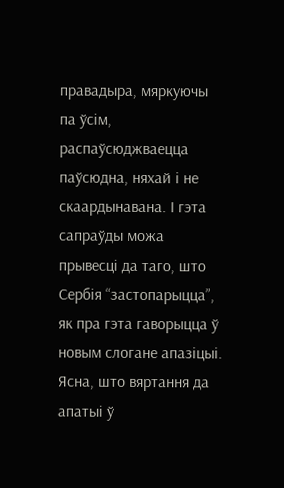правадыра, мяркуючы па ўсім, распаўсюджваецца паўсюдна, няхай і не скаардынавана. І гэта сапраўды можа прывесці да таго, што Сербія “застопарыцца”, як пра гэта гаворыцца ў новым слогане апазіцыі. Ясна, што вяртання да апатыі ў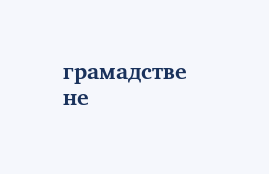грамадстве не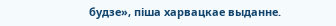будзе», піша харвацкае выданне.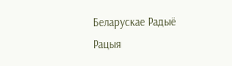Беларускае Радыё Рацыя